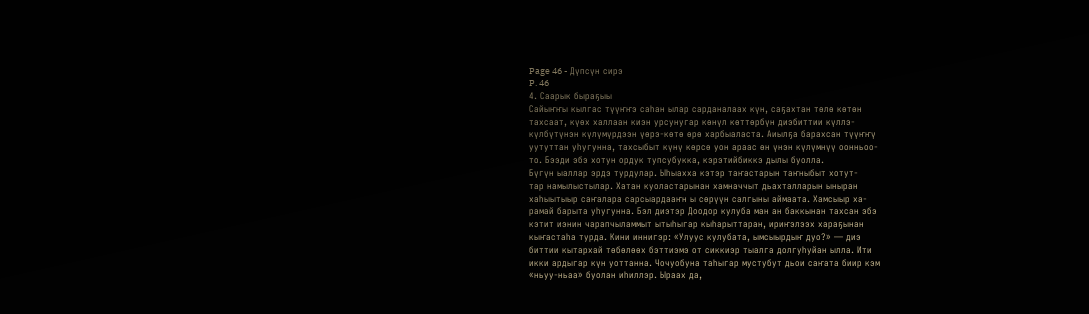Page 46 - Дүпсүн сирэ
P. 46
4. Саарык быраҕыы
Сайыҥҥы кылгас түүҥҥэ саһан ылар сарданалаах күн, саҕахтан төлө көтөн
тахсаат, күөх халлаан киэн урсунугар көнүл көттөрбүн диэбиттии күллэ-
күлбүтүнэн күлүмүрдээн үөрэ-көтө өрө харбыаласта. Аиылҕа барахсан түүҥҥү
уутуттан уһугунна, тахсыбыт күнү көрсө уон араас өн үнэн күлүмнүү оонньоо-
то. Бээди эбэ хотун ордук тупсубукка, кэрэтийбиккэ дылы буолла.
Бүгүн ыаллар эрдэ турдулар. Ыһыахха кэтэр таҥастарын таҥныбыт хотут-
тар намылыстылар. Хатан куоластарынан хамначчыт дьахталларын ыныран
хаһыытыыр саҥалара сарсыардааҥн ы сөрүүн салгыны аймаата. Хамсыыр ха-
рамай барыта уһугунна. Бэл диэтэр Доодор кулуба ман ан баккынан тахсан эбэ
кэтит иэнин чарапчыламмыт ытыһыгар кыһарыттаран, ириҥэлээх хараҕынан
кыҥастаһа турда. Кини иннигэр: «Улуус кулубата, ымсыырдыҥ дуо?» — диэ
биттии кытархай төбөлөөх бэттиэмэ от сиккиэр тыалга долгуһуйан ылла. Ити
икки ардыгар күн уоттанна. Чочуобуна таһыгар мустубут дьои саҥата биир кэм
«ньуу-ньаа» буолан иһиллэр. Ыраах да,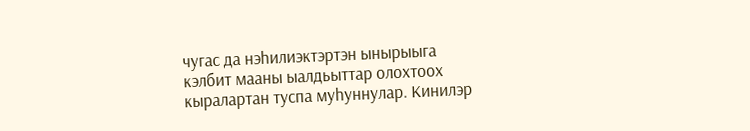чугас да нэһилиэктэртэн ынырыыга
кэлбит мааны ыалдьыттар олохтоох кыралартан туспа муһуннулар. Кинилэр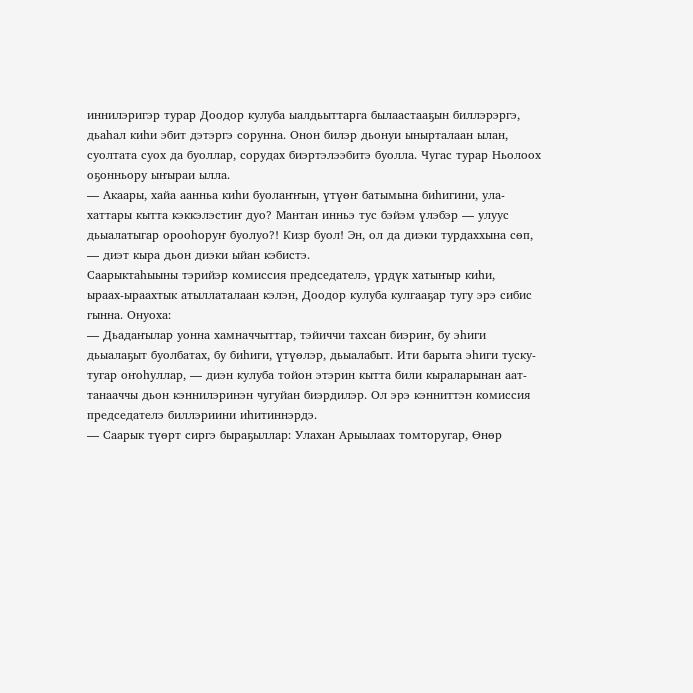иннилэригэр турар Доодор кулуба ыалдьыттарга былаастааҕын биллэрэргэ,
дьаһал киһи эбит дэтэргэ сорунна. Онон билэр дьонуи ынырталаан ылан,
суолтата суох да буоллар, сорудах биэртэлээбитэ буолла. Чугас турар Ньолоох
оҕонньору ыҥыраи ылла.
— Акаары, хайа аанньа киһи буолаҥҥын, үтүөҥ батымына биһигини, ула-
хаттары кытта кэккэлэстиҥ дуо? Мантан инньэ тус бэйэм үлэбэр — улуус
дьыалатыгар орооһоруҥ буолуо?! Кизр буол! Эн, ол да диэки турдаххына сөп,
— диэт кыра дьон диэки ыйан кэбистэ.
Саарыктаһыыны тэрийэр комиссия председателэ, үрдүк хатыҥыр киһи,
ыраах-ыраахтык атыллаталаан кэлэн, Доодор кулуба кулгааҕар тугу эрэ сибис
гынна. Онуоха:
— Дьадаҥылар уонна хамначчыттар, тэйиччи тахсан биэриҥ, бу эһиги
дьыалаҕыт буолбатах, бу биһиги, үтүөлэр, дьыалабыт. Ити барыта эһиги туску-
тугар оҥоһуллар, — диэн кулуба тойон этэрин кытта били кыраларынан аат-
танааччы дьон кэннилэринэн чугуйан биэрдилэр. Ол эрэ кэнниттэн комиссия
председателэ биллэриини иһитиннэрдэ.
— Саарык түөрт сиргэ быраҕыллар: Улахан Арыылаах томторугар, Өнөр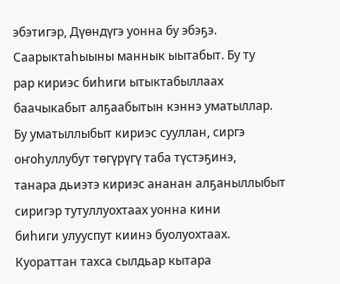эбэтигэр, Дүөндүгэ уонна бу эбэҕэ. Саарыктаһыыны маннык ыытабыт. Бу ту
рар кириэс биһиги ытыктабыллаах баачыкабыт алҕаабытын кэннэ уматыллар.
Бу уматыллыбыт кириэс сууллан, сиргэ оҥоһуллубут төгүрүгү таба түстэҕинэ,
танара дьиэтэ кириэс ананан алҕаныллыбыт сиригэр тутуллуохтаах уонна кини
биһиги улууспут киинэ буолуохтаах. Куораттан тахса сылдьар кытара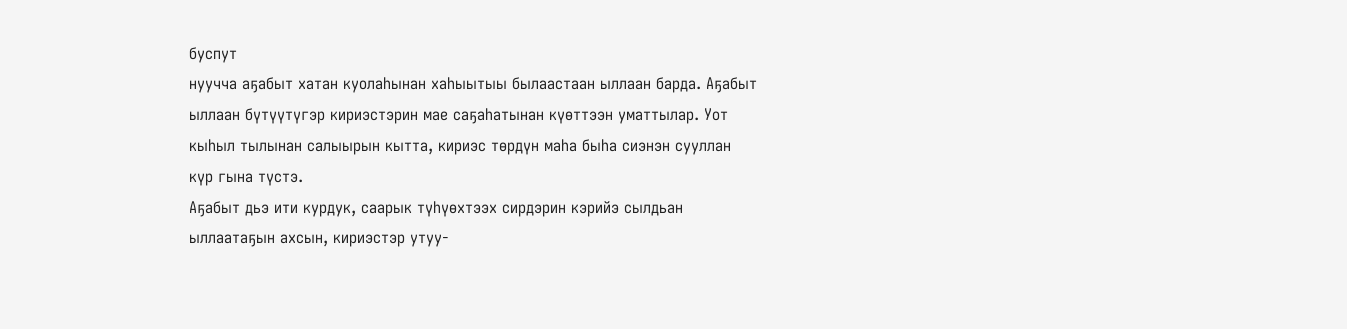буспут
нуучча аҕабыт хатан куолаһынан хаһыытыы былаастаан ыллаан барда. Аҕабыт
ыллаан бүтүүтүгэр кириэстэрин мае саҕаһатынан күөттээн уматтылар. Уот
кыһыл тылынан салыырын кытта, кириэс төрдүн маһа быһа сиэнэн сууллан
күр гына түстэ.
Аҕабыт дьэ ити курдук, саарык түһүөхтээх сирдэрин кэрийэ сылдьан
ыллаатаҕын ахсын, кириэстэр утуу-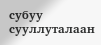субуу сууллуталаан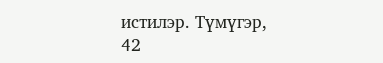истилэр. Түмүгэр,
42